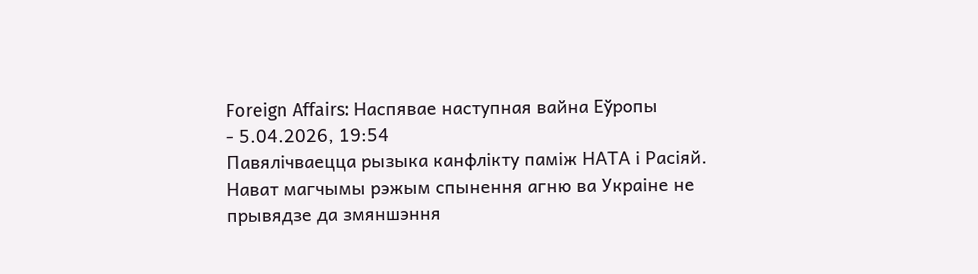Foreign Affairs: Наспявае наступная вайна Еўропы
- 5.04.2026, 19:54
Павялічваецца рызыка канфлікту паміж НАТА і Расіяй.
Нават магчымы рэжым спынення агню ва Украіне не прывядзе да змяншэння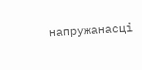напружанасці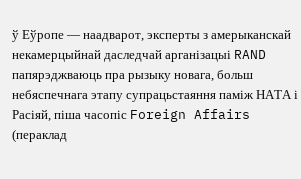ў Еўропе — наадварот, эксперты з амерыканскай некамерцыйнай даследчай арганізацыі RAND папярэджваюць пра рызыку новага, больш небяспечнага этапу супрацьстаяння паміж НАТА і Расіяй, піша часопіс Foreign Affairs (пераклад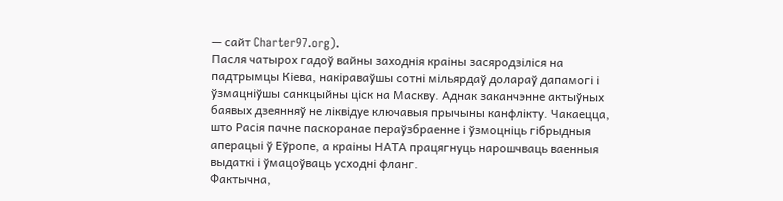— сайт Charter97.org).
Пасля чатырох гадоў вайны заходнія краіны засяродзіліся на падтрымцы Кіева, накіраваўшы сотні мільярдаў долараў дапамогі і ўзмацніўшы санкцыйны ціск на Маскву. Аднак заканчэнне актыўных баявых дзеянняў не ліквідуе ключавыя прычыны канфлікту. Чакаецца, што Расія пачне паскоранае пераўзбраенне і ўзмоцніць гібрыдныя аперацыі ў Еўропе, а краіны НАТА працягнуць нарошчваць ваенныя выдаткі і ўмацоўваць усходні фланг.
Фактычна,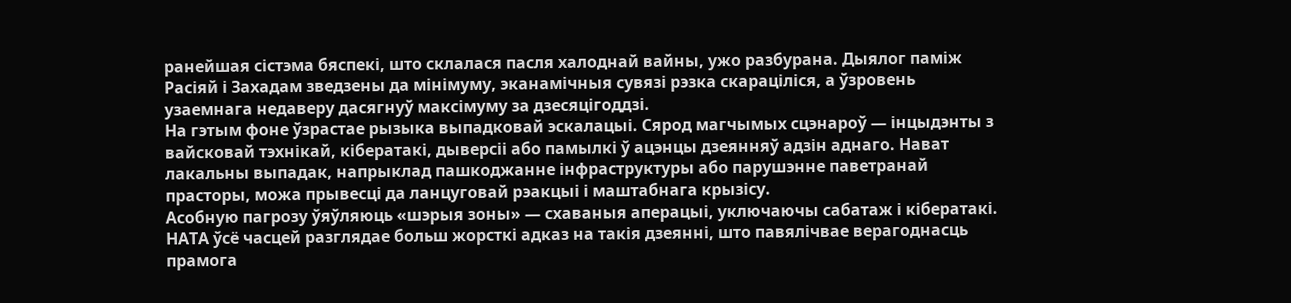ранейшая сістэма бяспекі, што склалася пасля халоднай вайны, ужо разбурана. Дыялог паміж Расіяй і Захадам зведзены да мінімуму, эканамічныя сувязі рэзка скараціліся, а ўзровень узаемнага недаверу дасягнуў максімуму за дзесяцігоддзі.
На гэтым фоне ўзрастае рызыка выпадковай эскалацыі. Сярод магчымых сцэнароў — інцыдэнты з вайсковай тэхнікай, кібератакі, дыверсіі або памылкі ў ацэнцы дзеянняў адзін аднаго. Нават лакальны выпадак, напрыклад пашкоджанне інфраструктуры або парушэнне паветранай прасторы, можа прывесці да ланцуговай рэакцыі і маштабнага крызісу.
Асобную пагрозу ўяўляюць «шэрыя зоны» — схаваныя аперацыі, уключаючы сабатаж і кібератакі. НАТА ўсё часцей разглядае больш жорсткі адказ на такія дзеянні, што павялічвае верагоднасць прамога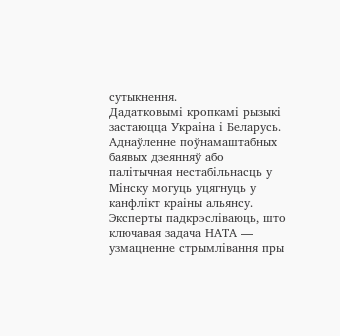сутыкнення.
Дадатковымі кропкамі рызыкі застаюцца Украіна і Беларусь. Аднаўленне поўнамаштабных баявых дзеянняў або палітычная нестабільнасць у Мінску могуць уцягнуць у канфлікт краіны альянсу.
Эксперты падкрэсліваюць, што ключавая задача НАТА — узмацненне стрымлівання пры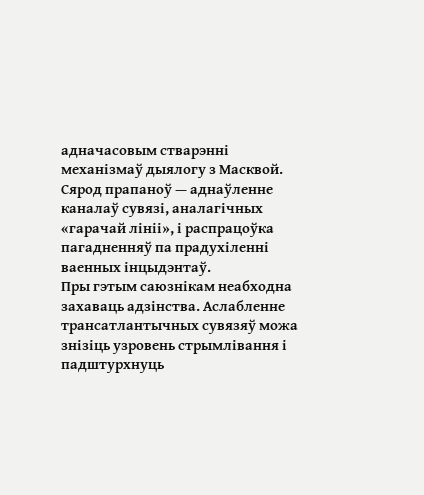адначасовым стварэнні механізмаў дыялогу з Масквой. Сярод прапаноў — аднаўленне каналаў сувязі, аналагічных «гарачай лініі», і распрацоўка пагадненняў па прадухіленні ваенных інцыдэнтаў.
Пры гэтым саюзнікам неабходна захаваць адзінства. Аслабленне трансатлантычных сувязяў можа знізіць узровень стрымлівання і падштурхнуць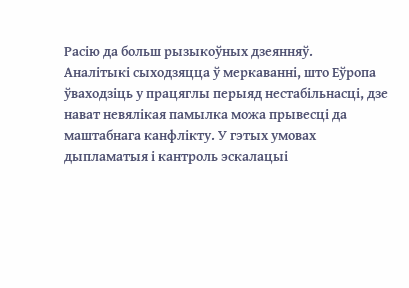Расію да больш рызыкоўных дзеянняў.
Аналітыкі сыходзяцца ў меркаванні, што Еўропа ўваходзіць у працяглы перыяд нестабільнасці, дзе нават невялікая памылка можа прывесці да маштабнага канфлікту. У гэтых умовах дыпламатыя і кантроль эскалацыі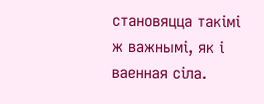становяцца такімі ж важнымі, як і ваенная сіла.